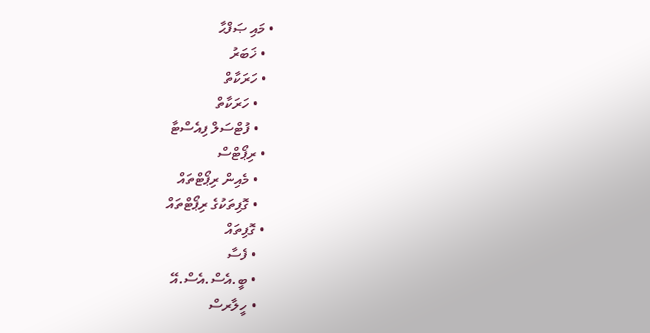• މައި ޞަފްޙާ
  • ޚަބަރު
  • ހަރަކާތް
    • ހަރަކާތް
    • ފުޓްސަލް ފިއެސްޓާ
  • ރިޕޯޓްސް
    • މެއިން ރިޕޯޓްތައް
    • ގޮފިތަކުގެ ރިޕޯޓްތައް
  • ގޮފިތައް
    • ފެސާ
    • ބީ.އެސް.އެސް.އޭ
    • ހީލާރސް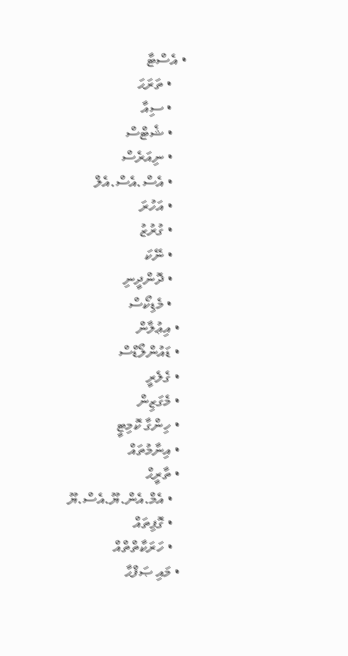• އެސްޓާ
    • ތަރަޙަ
    • ސިއާ
    • ޝެޓްސް
    • ނިއަރެސް
    • އެސް.އެސް.އެލް
    • އަހުރަ
    • ގުރުޒު
    • ނޭކަ
    • ދޮންދީނި
    • މެޑިކޯސް
  • އިޢުލާން
  • ޑައުންލޯޑްސް
  • ގެލެރީ
  • މެގަޒިން
  • ހިންގާ ކޮމިޓީ
  • އިނާމުތައް
  • ތާރީޙް
    • އެމް.އެން.ޔޫ.އެސް.ޔޫ
    • ގޮފިތައް
    • ހަރަކާތްތްއް
  • މައި ޞަފްޙާ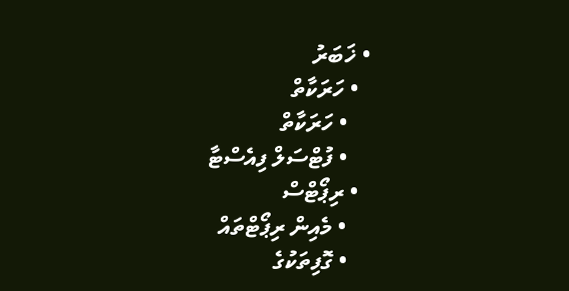• ޚަބަރު
  • ހަރަކާތް
    • ހަރަކާތް
    • ފުޓްސަލް ފިއެސްޓާ
  • ރިޕޯޓްސް
    • މެއިން ރިޕޯޓްތައް
    • ގޮފިތަކުގެ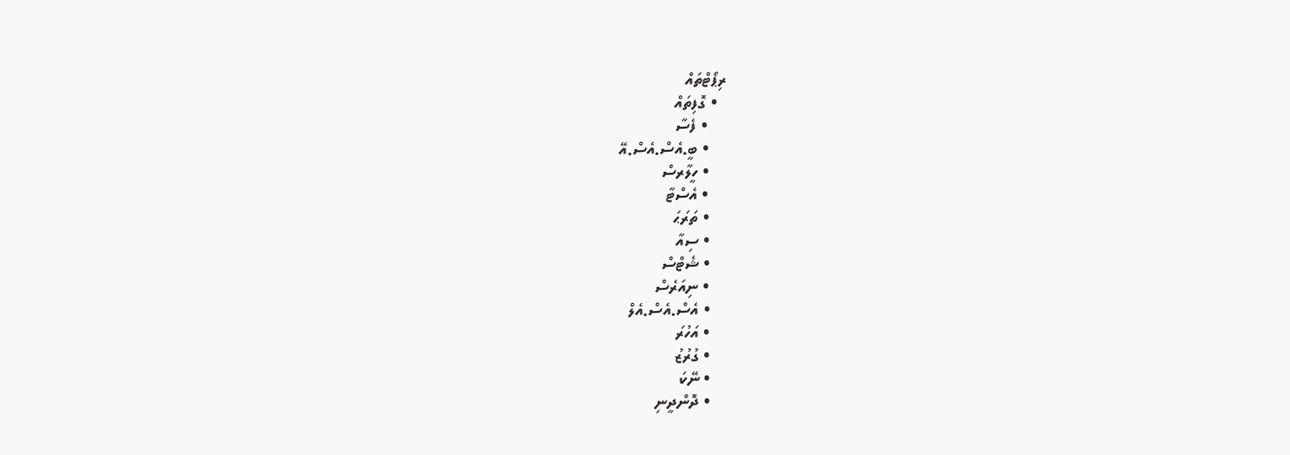ރިޕޯޓްތައް
  • ގޮފިތައް
    • ފެސާ
    • ބީ.އެސް.އެސް.އޭ
    • ހީލާރސް
    • އެސްޓާ
    • ތަރަޙަ
    • ސިއާ
    • ޝެޓްސް
    • ނިއަރެސް
    • އެސް.އެސް.އެލް
    • އަހުރަ
    • ގުރުޒު
    • ނޭކަ
    • ދޮންދީނި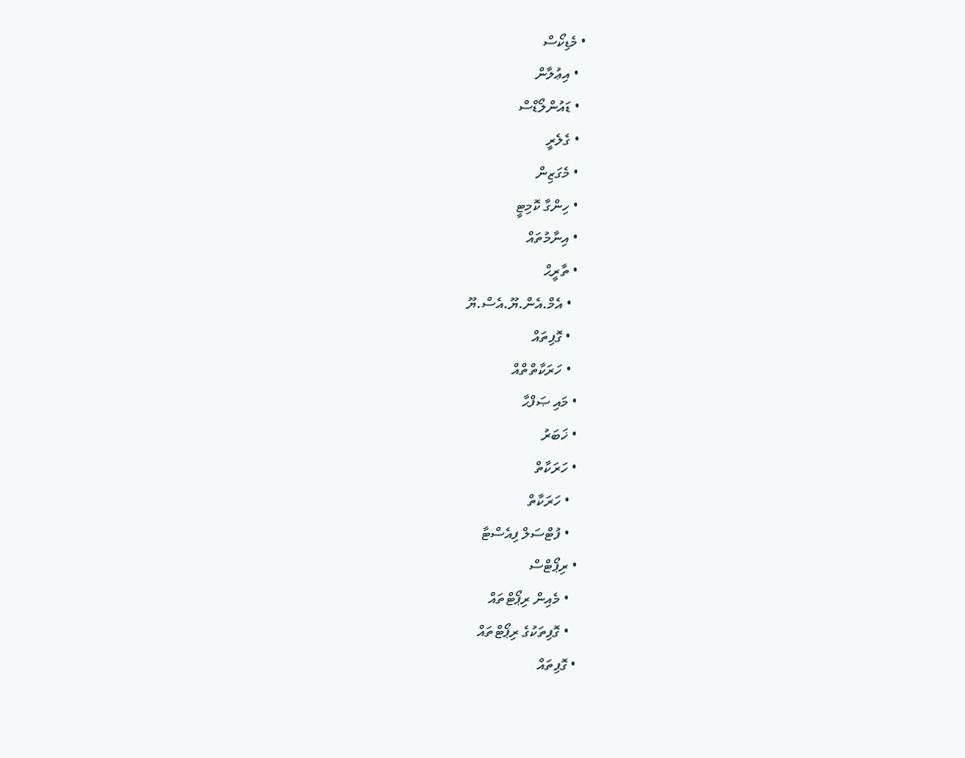• މެޑިކޯސް
  • އިޢުލާން
  • ޑައުންލޯޑްސް
  • ގެލެރީ
  • މެގަޒިން
  • ހިންގާ ކޮމިޓީ
  • އިނާމުތައް
  • ތާރީޙް
    • އެމް.އެން.ޔޫ.އެސް.ޔޫ
    • ގޮފިތައް
    • ހަރަކާތްތްއް
  • މައި ޞަފްޙާ
  • ޚަބަރު
  • ހަރަކާތް
    • ހަރަކާތް
    • ފުޓްސަލް ފިއެސްޓާ
  • ރިޕޯޓްސް
    • މެއިން ރިޕޯޓްތައް
    • ގޮފިތަކުގެ ރިޕޯޓްތައް
  • ގޮފިތައް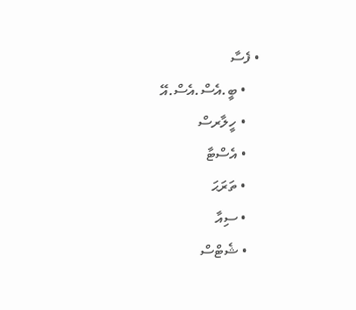• ފެސާ
    • ބީ.އެސް.އެސް.އޭ
    • ހީލާރސް
    • އެސްޓާ
    • ތަރަޙަ
    • ސިއާ
    • ޝެޓްސް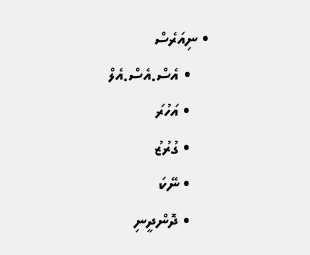• ނިއަރެސް
    • އެސް.އެސް.އެލް
    • އަހުރަ
    • ގުރުޒު
    • ނޭކަ
    • ދޮންދީނި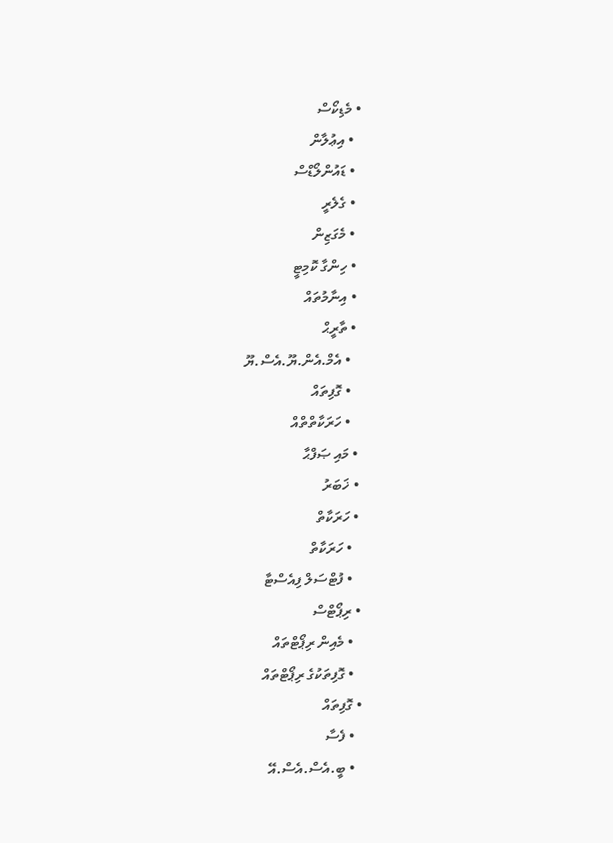• މެޑިކޯސް
  • އިޢުލާން
  • ޑައުންލޯޑްސް
  • ގެލެރީ
  • މެގަޒިން
  • ހިންގާ ކޮމިޓީ
  • އިނާމުތައް
  • ތާރީޙް
    • އެމް.އެން.ޔޫ.އެސް.ޔޫ
    • ގޮފިތައް
    • ހަރަކާތްތްއް
  • މައި ޞަފްޙާ
  • ޚަބަރު
  • ހަރަކާތް
    • ހަރަކާތް
    • ފުޓްސަލް ފިއެސްޓާ
  • ރިޕޯޓްސް
    • މެއިން ރިޕޯޓްތައް
    • ގޮފިތަކުގެ ރިޕޯޓްތައް
  • ގޮފިތައް
    • ފެސާ
    • ބީ.އެސް.އެސް.އޭ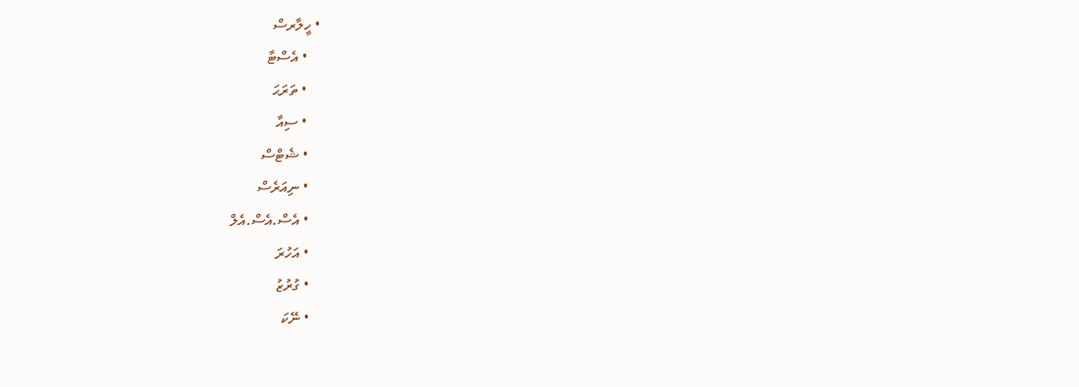• ހީލާރސް
    • އެސްޓާ
    • ތަރަޙަ
    • ސިއާ
    • ޝެޓްސް
    • ނިއަރެސް
    • އެސް.އެސް.އެލް
    • އަހުރަ
    • ގުރުޒު
    • ނޭކަ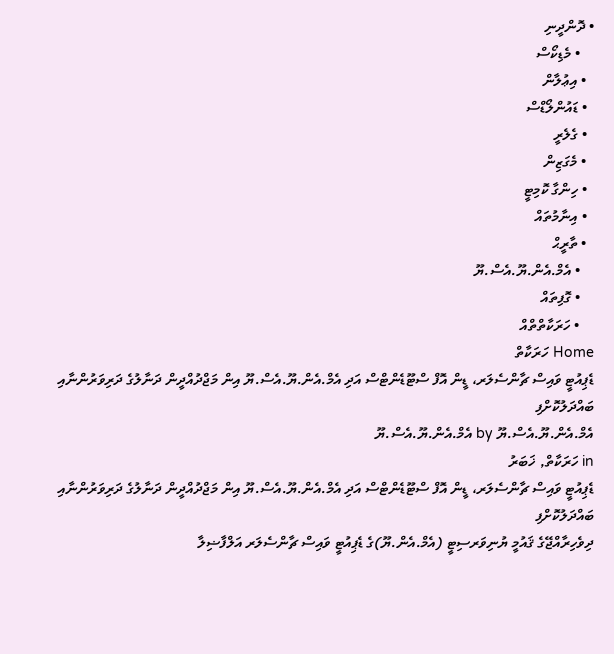• ދޮންދީނި
    • މެޑިކޯސް
  • އިޢުލާން
  • ޑައުންލޯޑްސް
  • ގެލެރީ
  • މެގަޒިން
  • ހިންގާ ކޮމިޓީ
  • އިނާމުތައް
  • ތާރީޙް
    • އެމް.އެން.ޔޫ.އެސް.ޔޫ
    • ގޮފިތައް
    • ހަރަކާތްތްއް
Home ހަރަކާތް
ޑެޕިއުޓީ ވައިސް ޗާންސެލަރ، ޑީން އޮފް ސްޓޫޑެންޓްސް އަދި އެމް.އެން.ޔޫ.އެސް.ޔޫ އިން މަޖްދުއްދީން ދަނާލުގެ ދަރިވަރުންނާއި ބައްދަލުކޮށްފި
އެމް.އެން.ޔޫ.އެސް.ޔޫ by އެމް.އެން.ޔޫ.އެސް.ޔޫ
in ހަރަކާތް, ޚަބަރު
ޑެޕިއުޓީ ވައިސް ޗާންސެލަރ، ޑީން އޮފް ސްޓޫޑެންޓްސް އަދި އެމް.އެން.ޔޫ.އެސް.ޔޫ އިން މަޖްދުއްދީން ދަނާލުގެ ދަރިވަރުންނާއި ބައްދަލުކޮށްފި
ދިވެހިރާއްޖޭގެ ޤައުމީ ޔުނިވަރސިޓީ (އެމް.އެން.ޔޫ)ގެ ޑެޕިއުޓީ ވައިސް ޗާންސެލަރ އަލްފާޟިލާ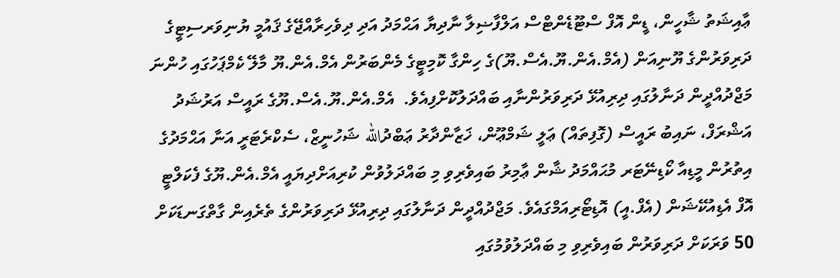ޢާއިޝަތު ޝާހީން، ޑީން އޮފް ސްޓޫޑެންޓްސް އަލްފާޟިލާ ނާދިޔާ އަޙްމަދު އަދި ދިވެހިރާއްޖޭގެ ޤައުމީ ޔުނިވަރސިޓީގެ ދަރިވަރުންގެ ޔޫނިއަން (އެމް.އެން.ޔޫ.އެސް.ޔޫ)ގެ ހިންގާ ކޮމިޓީގެ މެންބަރުން އެމް.އެން.ޔޫ މާލޭ ކެމްޕަހުގައި ހުންނަ މަޖްދުއްދީން ދަނާލުގައި ދިރިއުޅޭ ދަރިވަރުންނާއި ބައްދަލުކޮށްފިއެވެ.  އެމް.އެން.ޔޫ.އެސް.ޔޫގެ ރައީސް އަރުޝަދު އަޝްރަފް، ނައިބު ރައީސް (ގޮފިތައް) ޢަލީ ޝަމްޢޫން، ޚަޒާންދާރު ޢަބްދުالله ޝަހުނީޒް، ސެކްރެޓަރީ އަނާ އަޙްމަދުގެ އިތުރުން މީޑިއާ ކޯޑިނޭޓަރ މުޙައްމަދު ޝާން ޢާމިރު ބައިވެރިވި މި ބައްދަލުވުން ކުރިއަށްދިޔައީ އެމް.އެން.ޔޫގެ ފެކަލްޓީ އޮފް އެޑިއުކޭޝަން (އެފް.އީ) އޮޑިޓޯރިއަމްގައެވެ. މަޖްދުއްދީން ދަނާލުގައި ދިރިއުޅޭ ދަރިވަރުންގެ ތެރެއިން ގާތްގަނޑަކަށް 50 ވަރަކަށް ދަރިވަރުން ބައިވެރިވި މި ބައްދަލުވުމުގައި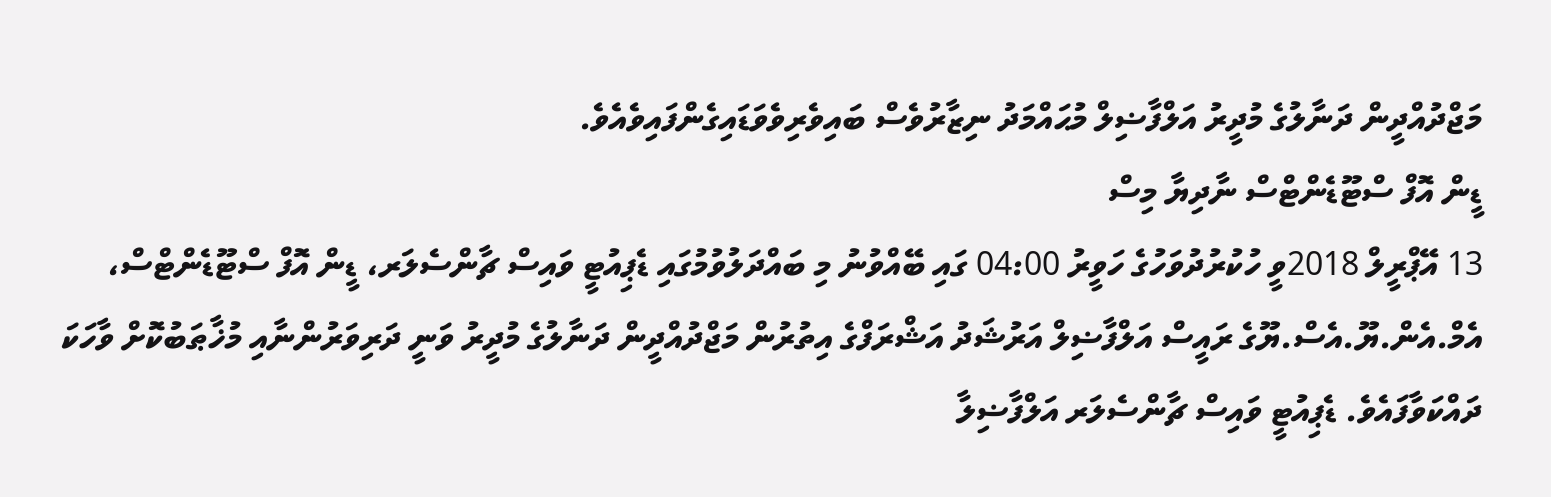މަޖްދުއްދީން ދަނާލުގެ މުދީރު އަލްފާޟިލް މުޙައްމަދު ނިޒާރުވެސް ބައިވެރިވެވަޑައިގެންފައިވެއެވެ.
ޑީން އޮފް ސްޓޫޑެންޓްސް ނާދިޔާ މިސް
13 އޭޕްރީލް 2018ވީ ހުކުރުދުވަހުގެ ހަވީރު 04:00 ގައި ބޭއްވުނު މި ބައްދަލުވުމުގައި ޑެޕިއުޓީ ވައިސް ޗާންސެލަރ، ޑީން އޮފް ސްޓޫޑެންޓްސް، އެމް.އެން.ޔޫ.އެސް.ޔޫގެ ރައީސް އަލްފާޟިލް އަރުޝަދު އަޝްރަފްގެ އިތުރުން މަޖްދުއްދީން ދަނާލުގެ މުދީރު ވަނީ ދަރިވަރުންނާއި މުޚާޠަބުކޮށް ވާހަކަ ދައްކަވާފައެވެ. ޑެޕިއުޓީ ވައިސް ޗާންސެލަރ އަލްފާޟިލާ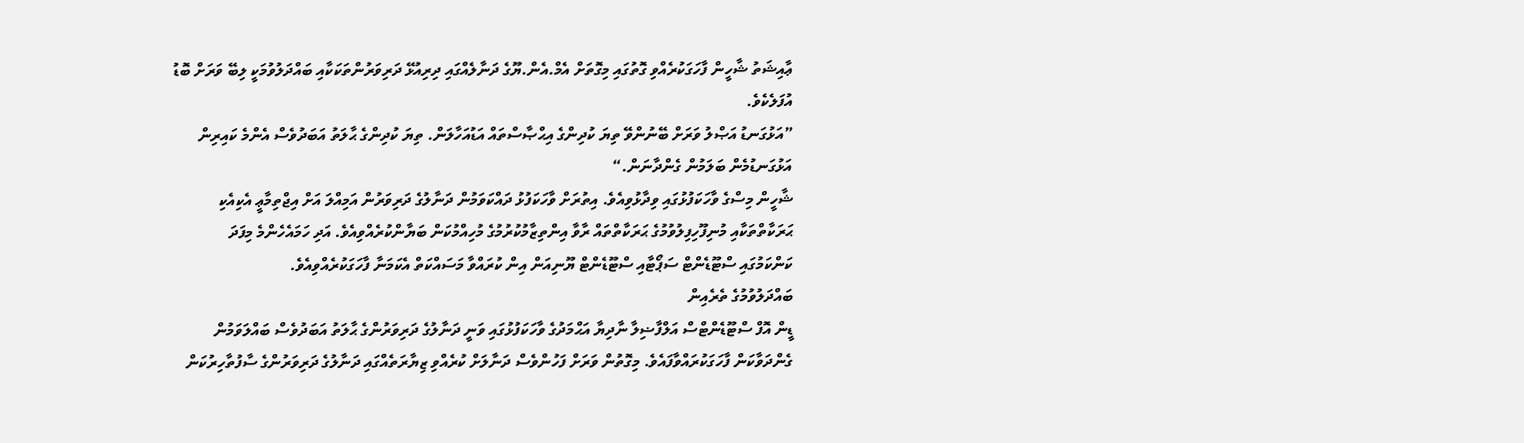ޢާއިޝަތު ޝާހީން ފާހަގަކުރެއްވި ގޮތުގައި މިގޮތަށް އެމް.އެން.ޔޫގެ ދަނާލެއްގައި ދިރިއުޅޭ ދަރިވަރުންތަކަކާއި ބައްދަލުވުމަކީ ލިބޭ ވަރަށް ބޮޑު އުފަލެކެވެ.
”އަޅުގަނޑު އަޞްލު ވަރަށް ބޭނުންވޭ ތިޔަ ކުދިންގެ އިޙްޞާސްތައް އަޑުއަހާލަން. ތިޔަ ކުދިންގެ ޙާލަތު އަބަދުވެސް އެންމެ ކައިރިން އަޅުގަނޑުމެން ބަލަމުން ގެންދާނަން.“
ޝާހީން މިސްގެ ވާހަކަފުޅުގައި ވިދާޅުވިއެވެ. އިތުރަށް ވާހަކަފުޅު ދައްކަވަމުން ދަނާލުގެ ދަރިވަރުން އަމިއްލަ އަށް އިޖްތިމާޢީ އެކިއެކި ޙަރަކާތްތަކާއި މުނިފޫހިފިލުވުމުގެ ޙަރަކާތްތައް ރާވާ އިންތިޒާމުކުރުމުގެ މުހިއްމުކަން ބަޔާންކުރެއްވިއެވެ. އަދި ހަމައެހެންމެ މިފަދަ ކަންކަމުގައި ސްޓޫޑެންޓް ސަޕޯޓާއި ސްޓޫޑެންޓް ޔޫނިއަން އިން ކުރައްވާ މަސައްކަތް އެކަމަނާ ފާހަގަކުރެއްވިއެވެ.
ބައްދަލުވުމުގެ ތެރެއިން
ޑީން އޮފް ސްޓޫޑެންޓްސް އަލްފާޟިލާ ނާދިޔާ އަޙްމަދުގެ ވާހަކަފުޅުގައި ވަނީ ދަނާލުގެ ދަރިވަރުންގެ ޙާލަތު އަބަދުވެސް ބައްލަވަމުން ގެންދަވާކަން ފާހަގަކުރައްވާފައެވެ. މިގޮތުން ވަރަށް ފަހުންވެސް ދަނާލަށް ކުރެއްވި ޒިޔާރަތެއްގައި ދަނާލުގެ ދަރިވަރުންގެ ސާފުތާހިރުކަން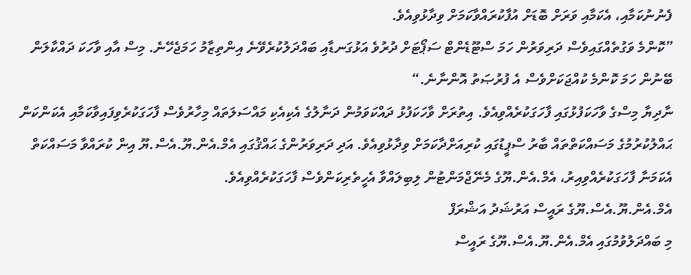ފެނުނުކަމާއި، އެކަމާއި ވަރަށް ބޮޑަށް އުފާކުރައްވާކަމަށް ވިދާޅުވިއެވެ.
”ކޮންމެ ވަގުތެއްގައިވެސް ދަރިވަރުން ހަމަ ސްޓޫޑެންޓް ސަޕޯޓަށް ދުރުވެ އަޅުގަނޑާއި ބައްދަލުކުރެވޭނެ އިންތިޒާމު ހަމަޖެހޭނެ. މިސް އާއި ވާހަކަ ދައްކާލަން ބޭނުން ހަމަ ކޮންމެ ކުއްޖަކަށްވެސް އެ ފުރުޞަތު އޮންނާނެ.“
ނާދިޔާ މިސްގެ ވާހަކަފުޅުގައި ފާހަގަކުރެއްވިއެވެ. އިތުރަށް ވާހަކަފުޅު ދައްކަވަމުން ދަނާލުގެ އެކިއެކި މައްސަލަތައް މިހާރުވެސް ފާހަގަކުރެވިފައިވާކަމާއި އެކަންކަން ޙައްލުކުރުމުގެ މަސައްކަތްތައް ބާރު ސްޕީޑުގައި ކުރިއަށްދާކަމަށް ވިދާޅުވިއެވެ. އަދި ދަރިވަރުންގެ ޙައްޤުގައި އެމް.އެން.ޔޫ.އެސް.ޔޫ އިން ކުރައްވާ މަސައްކަތް އެކަމަނާ ފާހަގަކުރެއްވިއިރު، އެމް.އެން.ޔޫގެ މެނޭޖްމަންޓުން ލިބިލައްވާ އެހީތެރިކަންވެސް ފާހަގަކުރެއްވިއެވެ.
އެމް.އެން.ޔޫ.އެސް.ޔޫގެ ރައީސް އަރުޝަދު އަޝްރަފް
މި ބައްދަލުވުމުގައި އެމް.އެން.ޔޫ.އެސް.ޔޫގެ ރައީސް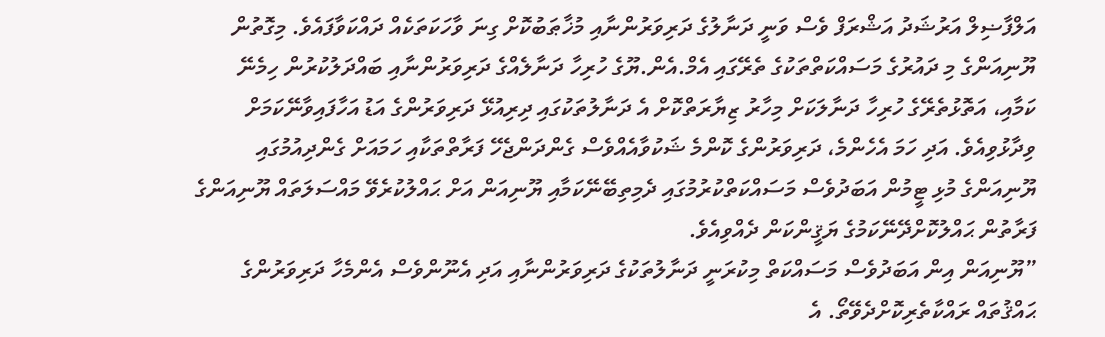އަލްފާޟިލް އަރުޝަދު އަޝްރަފް ވެސް ވަނީ ދަނާލުގެ ދަރިވަރުންނާއި މުޚާޠަބުކޮށް ގިނަ ވާހަކަތަކެއް ދައްކަވާފައެވެ. މިގޮތުން ޔޫނިއަންގެ މި ދައުރުގެ މަސައްކަތްތަކުގެ ތެރޭގައި އެމް.އެން.ޔޫގެ ހުރިހާ ދަނާލެއްގެ ދަރިވަރުންނާއި ބައްދަލުކުރުން ހިމެނޭ ކަމާއި، އަތޮޅުތެރޭގެ ހުރިހާ ދަނާލަކަށް މިހާރު ޒިޔާރަތްކޮށް އެ ދަނާލުތަކުގައި ދިރިއުޅޭ ދަރިވަރުންގެ އަޑު އަހާފައިވާނޭކަމަށް ވިދާޅުވިއެވެ. އަދި ހަމަ އެހެންމެ، ދަރިވަރުންގެ ކޮންމެ ޝަކުވާއެއްވެސް ގެންދަންޖެހޭ ފަރާތްތަކާއި ހަމައަށް ގެންދިއުމުގައި ޔޫނިއަންގެ މުޅި ޓީމުން އަބަދުވެސް މަސައްކަތްކުރުމުގައި ދެމިތިބޭނޭކަމާއި ޔޫނިއަން އަށް ޙައްލުކުރެވޭ މައްސަލަތައް ޔޫނިއަންގެ ފަރާތުން ޙައްލުކޮށްދޭނޭކަމުގެ ޔަޤީންކަން ދެއްވިއެވެ.
”ޔޫނިއަން އިން އަބަދުވެސް މަސައްކަތް މިކުރަނީ ދަނާލުތަކުގެ ދަރިވަރުންނާއި އަދި އެނޫންވެސް އެންމެހާ ދަރިވަރުންގެ ޙައްޤުތައް ރައްކާތެރިކޮށްދެވޭތޯ. އެ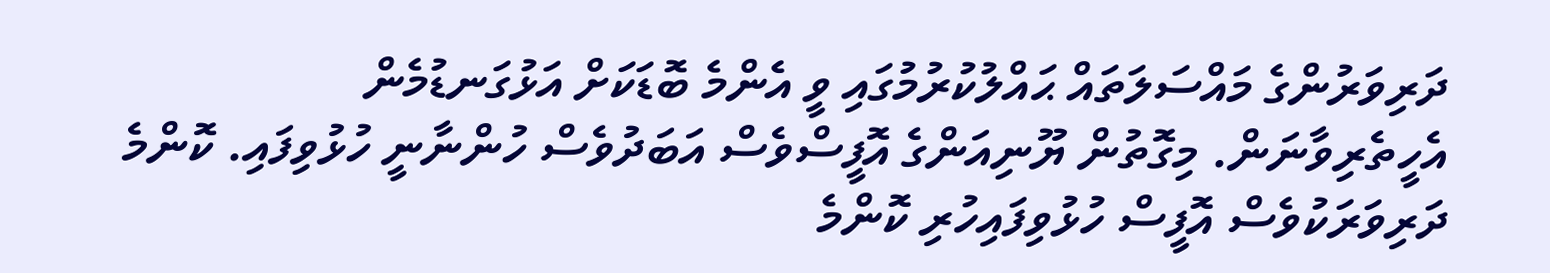ދަރިވަރުންގެ މައްސަލަތައް ޙައްލުކުރުމުގައި ވީ އެންމެ ބޮޑަކަށް އަޅުގަނޑުމެން އެހީތެރިވާނަން. މިގޮތުން ޔޫނިއަންގެ އޮފީސްވެސް އަބަދުވެސް ހުންނާނީ ހުޅުވިފައި. ކޮންމެ ދަރިވަރަކުވެސް އޮފީސް ހުޅުވިފައިހުރި ކޮންމެ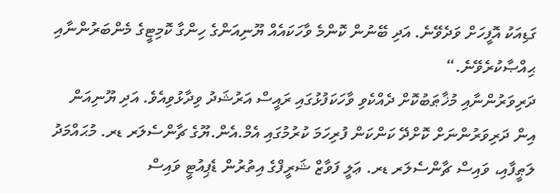ގަޑިއަކު އޮފީހަށް ވަދެވޭނެ. އަދި ބޭނުން ކޮންމެ ވާހަކައެއް ޔޫނިއަންގެ ހިންގާ ކޮމިޓީގެ މެންބަރުންނާއި ޙިއްޞާކުރެވޭނެ.“
ދަރިވަރުންނާއި މުޚާޠަބުކޮށް ދެއްކެވި ވާހަކަފުޅުގައި ރައީސް އަރުޝަދު ވިދާޅުވިއެވެ. އަދި ޔޫނިއަން އިން ދަރިވަރުންނަށް ކޮށްދޭ ކަންކަން ފުރިހަމަ ކުރުމުގައި އެމް.އެން.ޔޫގެ ޗާންސެލަރ ޑރ. މުޙައްމަދު ލަޠީފާއި، ވައިސް ޗާންސެލަރ ޑރ. ޢަލީ ފަވާޒް ޝަރީފްގެ އިތުރުން ޑެޕިއުޓީ ވައިސް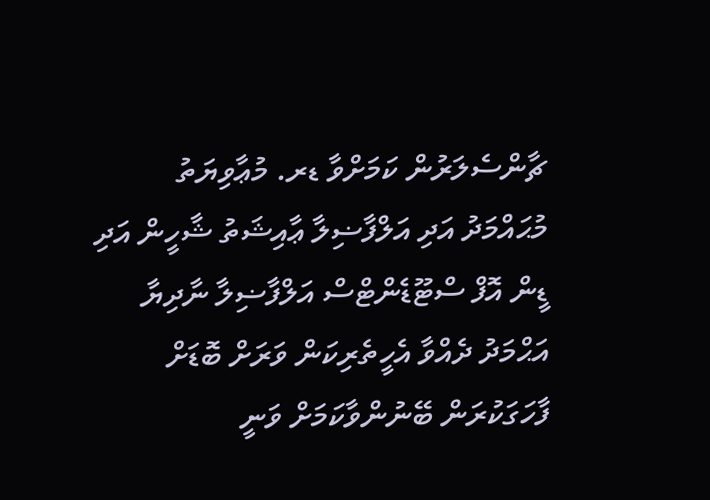ޗާންސެލަރުން ކަމަށްވާ ޑރ. މުޢާވިޔަތު މުޙައްމަދު އަދި އަލްފާޟިލާ ޢާއިޝަތު ޝާހީން އަދި ޑީން އޮފް ސްޓޫޑެންޓްސް އަލްފާޟިލާ ނާދިޔާ އަޙްމަދު ދެއްވާ އެހީތެރިކަން ވަރަށް ބޮޑަށް ފާހަގަކުރަން ބޭނުންވާކަމަށް ވަނީ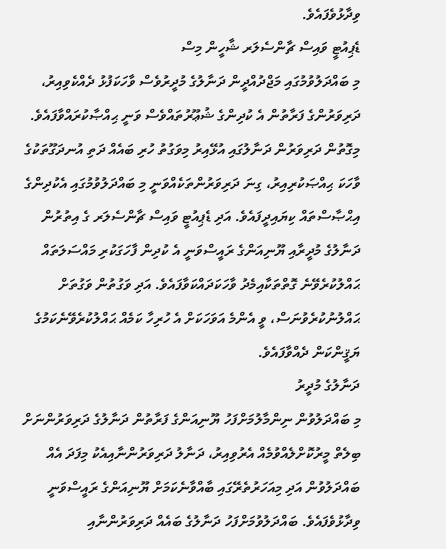ވިދާޅުވެފައެވެ.
ޑެޕިއުޓީ ވައިސް ޗާންސެލަރ ޝާހީން މިސް
މި ބައްދަލުވުމުގައި މަޖްދުއްދީން ދަނާލުގެ މުދީރުވެސް ވާހަކަފުޅު ދެއްކެވިއިރު، ދަރިވަރުންގެ ފަރާތުން އެ ކުދިންގެ ޝުޢޫރުތައްވެސް ވަނީ ޙިއްޞާކުރައްވާފައެވެ. މިގޮތުން ދަރިވަރުން ދަނާލުގައި އުޅޭއިރު މިވަގުތު ހުރި ބައެއް ދަތި އުނދަގޫތަކުގެ ވާހަކަ ޙިއްޞަކުރިއިރު، ގިނަ ދަރިވަރުންތަކެއްވަނީ މި ބައްދަލުވުމުގައި އެކުދިންގެ އިޙްޞާސްތައް ކިޔައިދީފައެވެ. އަދި ޑެޕިއުޓީ ވައިސް ޗާންސެލަރ ގެ އިތުރުން ދަނާލުގެ މުދީރާއި ޔޫނިއަންގެ ރައީސްވަނީ އެ ކުދިން ފާހަގަކުރި މައްސަލަތައް ޙައްލުކުރެވޭނެ ގޮތްތަކާއިމެދު ވާހަކަދައްކަވާފައެވެ. އަދި ވަގުތުން ވަގުތަށް ޙައްލުނުކުރެވުނަސް، ވީ އެންމެ އަވަހަކަށް އެ ހުރިހާ ކަމެއް ޙައްލުކުރެވޭނެކަމުގެ ޔަޤީންކަން ދެއްވާފައެވެ.
ދަނާލުގެ މުދީރު
މި ބައްދަލުވުން ނިންމާލުމަށްފަހު ޔޫނިއަންގެ ފަރާތުން ދަނާލުގެ ދަރިވަރުންނަށް ބިލެތް މީރުކޮށްލެއްވުމެއް އެރުވިއިރު، ދަނާލު ދަރިވަރުންނާއިއެކު މިފަދަ އެއް ބައްދަލުވުން އަދި މިއަހަރުތެރޭގައި ބާއްވާނެކަމަށް ޔޫނިއަންގެ ރައީސްވަނީ ވިދާޅުވެފައެވެ. ބައްދަލުވުމަށްފަހު ދަނާލުގެ ބައެއް ދަރިވަރުންނާއި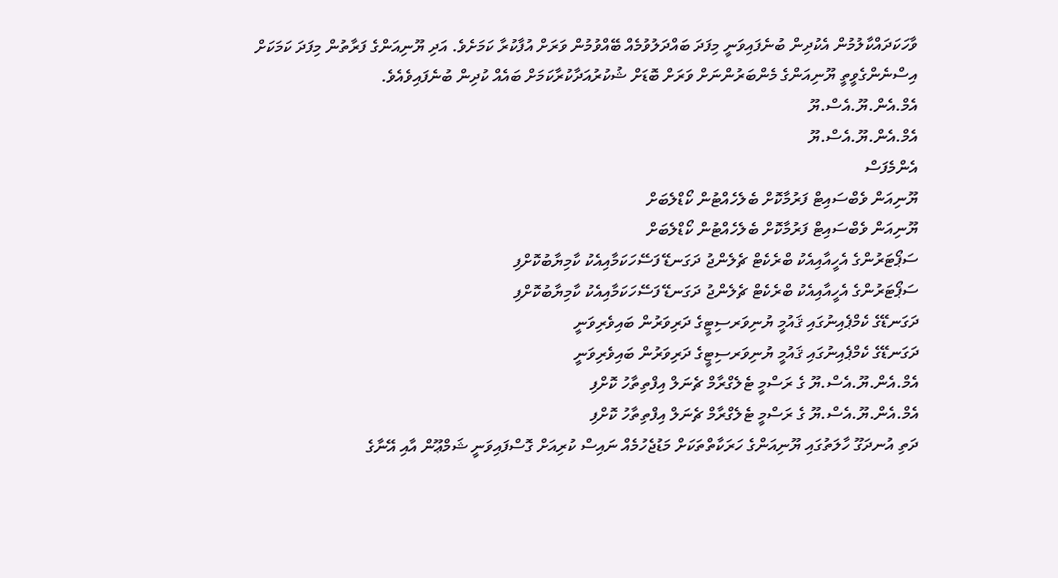ވާހަކަދައްކާލުމުން އެކުދިން ބުނެފައިވަނީ މިފަދަ ބައްދަލުވުމެއް ބޭއްވުމުން ވަރަށް އުފާކުރާ ކަމަށެވެ. އަދި ޔޫނިއަންގެ ފަރާތުން މިފަދަ ކަމަކަށް އިސްނެންގެވީތީ ޔޫނިއަންގެ މެންބަރުންނަށް ވަރަށް ބޮޑަށް ޝުކުރުއަދާކުރާކަމަށް ބައެއް ކުދިން ބުނެފައިވެއެވެ.
އެމް.އެން.ޔޫ.އެސް.ޔޫ
އެމް.އެން.ޔޫ.އެސް.ޔޫ
އެންމެފަސް
ޔޫނިއަން ވެބްސައިޓް ފަރުމާކޮށް ބެލެހެއްޓުން ކޯޑްލެބަށް
ޔޫނިއަން ވެބްސައިޓް ފަރުމާކޮށް ބެލެހެއްޓުން ކޯޑްލެބަށް
ސަޕޯޓަރުންގެ އެހީއާއިއެކު ބްރެކެޓް ޗެލެންޖު ދަގަނޑޭ ފަސޭހަކަމާއިއެކު ކާމިޔާބުކޮށްފި
ސަޕޯޓަރުންގެ އެހީއާއިއެކު ބްރެކެޓް ޗެލެންޖު ދަގަނޑޭ ފަސޭހަކަމާއިއެކު ކާމިޔާބުކޮށްފި
ދަގަނޑޭގެ ކެމްޕެއިނުގައި ޤައުމީ ޔުނިވަރސިޓީގެ ދަރިވަރުން ބައިވެރިވަނީ
ދަގަނޑޭގެ ކެމްޕެއިނުގައި ޤައުމީ ޔުނިވަރސިޓީގެ ދަރިވަރުން ބައިވެރިވަނީ
އެމް.އެން.ޔޫ.އެސް.ޔޫ ގެ ރަސްމީ ޓެލެގްރާމް ޗެނަލް އިފްތިތާހު ކޮށްފި
އެމް.އެން.ޔޫ.އެސް.ޔޫ ގެ ރަސްމީ ޓެލެގްރާމް ޗެނަލް އިފްތިތާހު ކޮށްފި
ދަތި އުނދަގޫ ހާލަތުގައި ޔޫނިއަންގެ ހަރަކާތްތަކަށް މަޑުޖެހުމެއް ނައިސް ކުރިއަށް ގޮސްފައިވަނީ ޝަމްޢޫން އާއި އޭނާގެ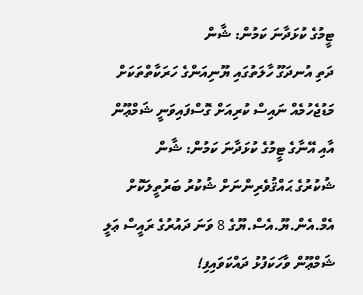ޓީމުގެ ކުޅަދާނަ ކަމުން: ޝާން
ދަތި އުނދަގޫ ހާލަތުގައި ޔޫނިއަންގެ ހަރަކާތްތަކަށް މަޑުޖެހުމެއް ނައިސް ކުރިއަށް ގޮސްފައިވަނީ ޝަމްޢޫން އާއި އޭނާގެ ޓީމުގެ ކުޅަދާނަ ކަމުން: ޝާން
ޝުކުރުގެ ޙައްޤުވެރިންނަށް ޝުކުރު ބަރުތީލަކޮށް އެމް.އެން.ޔޫ.އެސް.ޔޫގެ 8 ވަނަ ދައުރުގެ ރައީސް ޢަލީ ޝަމްޢޫން ވާހަކަފުޅު ދައްކަވައިފި!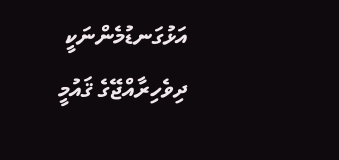އަޅުގަނޑުމެންނަކީ
ދިވެހިރާއްޖޭގެ ޤައުމީ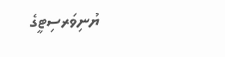ޔުނިވަރސިޓީގެ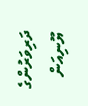ދަރިވަރުންގެ ޔޫނިއަން